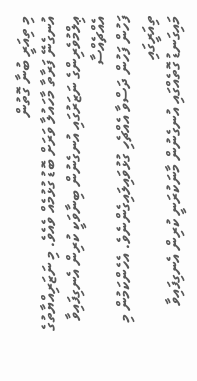މި ތިއަރީ ބުނާ ގޮތުން
އުނގެނޭ ފަރާތާ މާހައުލާ ވަރަށް ބޮޑު ގުޅުމެއް ވެއެވެ. މި ނަޒަރިއްޔާތުގެ
ޢިލްމުވެރިންގެ ނަޒަރުގައި އުނގެނުން ބިނާވަކީ ކުރިން އެނގިފައިވާ އެއްޗެއްސާ
ފަހުން ފަހުން ދަސްވާ އެއްޗެހި ގުޅުވައިލައިގެންނެވެ. އެހެންކަމުން މި ތިއަރީގައި
މައިގަނޑު ގޮތެއްގައި އުނގެނުން މާނަކުރަނީ ކުރިން އެނގިފައިވާ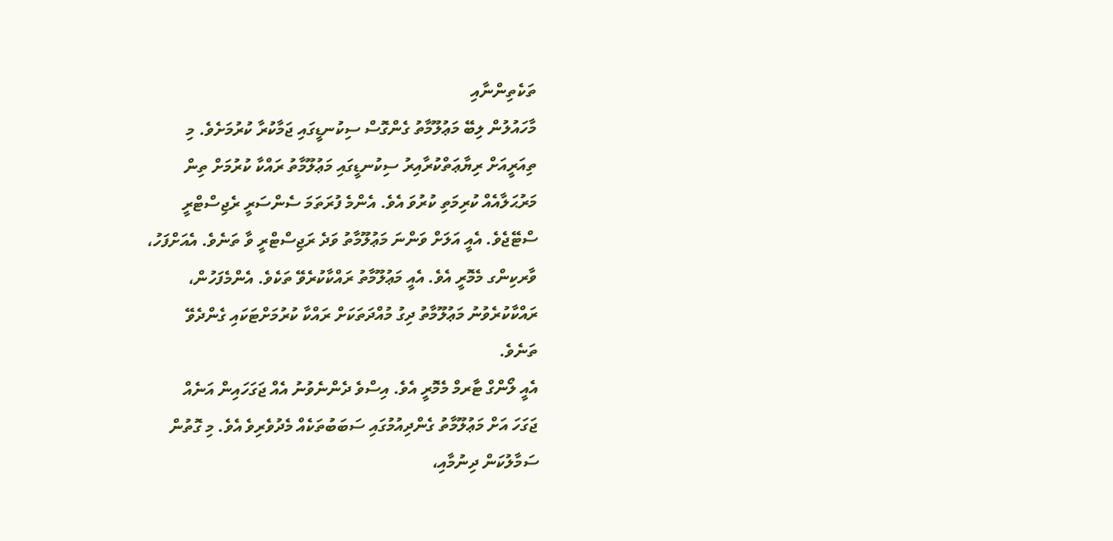ތަކެތިންނާއި
މާހައުލުން ލިބޭ މަޢުލޫމާތު ގެންގޮސް ސިކުނޑީގައި ޖަމާކުރާ ކުރުމަށެވެ. މި
ތިއަރީއަށް ރިޔާޢަތްކުރާއިރު ސިކުނޑީގައި މަޢުލޫމާތު ރައްކާ ކުރުމަށް ތިން
މަރުޙަލާއެއް ކުރިމަތި ކުރުވަ އެވެ. އެންމެ ފުރަތަމަ ސެންސަރީ ރެޖިސްޓްރީ
ސްޓޭޖެވެ. އެއީ އަލަށް ވަންނަ މަޢުލޫމާތު ވަދެ ރަޖިސްޓްރީ ވާ ތަނެވެ. އެއަށްފަހު،
ވާރކިންގ މެމޮރީ އެވެ. އެއީ މަޢުލޫމާތު ރައްކާކުރެވޭ ތަކެވެ. އެންމެފަހުން،
ރައްކާކުރެވުނު މަޢުލޫމާތު ދިގު މުއްދަތަކަށް ރައްކާ ކުރުމަށްޓަކައި ގެންދެވޭ
ތަނެވެ.
އެއީ ލޯންގް ޓާރމް މެމޮރީ އެވެ. އިސްވެ ދެންނެވުނު އެއް ޖަގަހައިން އަނެއް
ޖަގަހަ އަށް މަޢުލޫމާތު ގެންދިއުމުގައި ސަބަބުތަކެއް މެދުވެރިވެ އެވެ. މި ގޮތުން
ސަމާލުކަން ދިނުމާއި،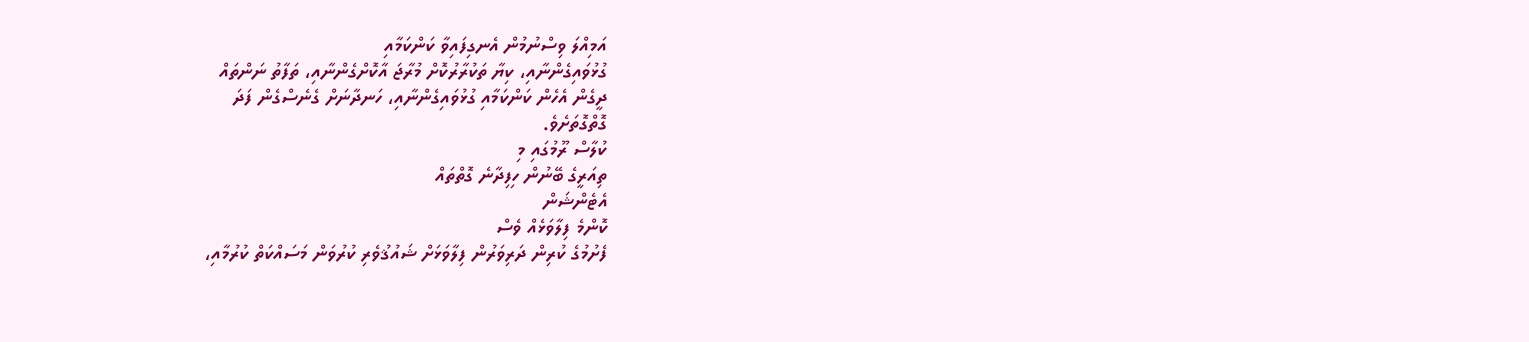އަމިއްލަ ވިސްނުމުން އެނގިފައިވާ ކަންކަމާއި
ގުޅުވައިގެންނާއި، ކިޔާ ތަކުރާރުކޮށް މުރާޖަ އާކޮށްގެންނާއި، ތަފާތު ނަންތައް
ދީގެން އެހެން ކަންކަމާއި ގުޅުވައިގެންނާއި، ހަނދާނަށް ގެނެސްގެން ފަދަ
ގޮތްގޮތަށެވެ.
ކުލާސް ރޫމުގައި މި
ތިއަރީގެ ބޭނުން ހިފިދާނެ ގޮތްތައް
އެޓެންޝަން
ކޮންމެ ފިލާވަޅެއް ވެސް
ފެށުމުގެ ކުރިން ދަރިވަރުން ފިލާވަޅަށް ޝައުޤުވެރި ކުރުވަން މަސައްކަތް ކުރުމާއި،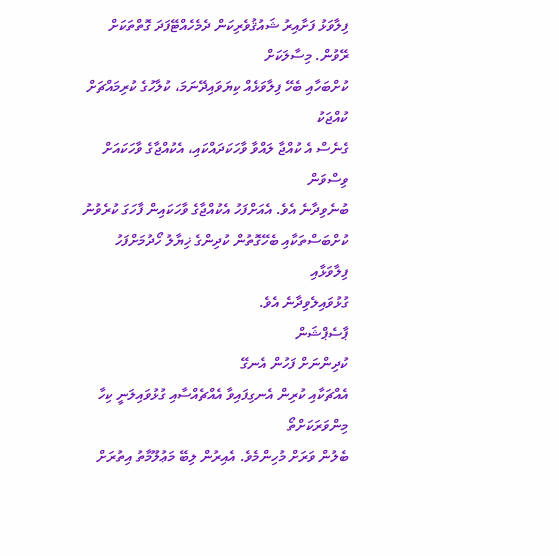ފިލާވަޅު ފަށާއިރު ޝައުޤުވެރިކަން ދެމެހެއްޓޭފަދަ ގޮތްތަކަށް ރޭވުން. މިސާލަކަށް
ކުށްބަހާއި ބެހޭ ފިލާވަޅެއް ކިޔަވައިދޭނަމަ، ކުލާހުގެ ކުރިމައްޗަށް ކުއްޖަކު
ގެނެސް އެ ކުއްޖާ ލައްވާ ވާހަކަދައްކައި، އެކުއްޖާގެ ވާހަކައަށް ވިސްވަން
ބުނެވިދާނެ އެވެ. އެއަށްފަހު އެކުއްޖާގެ ވާހަކައިން ފާހަގަ ކުރެވުނު
ކުށްބަސްތަކާއި ބެހޭގޮތުން ކުދިންގެ ޚިޔާލު ހޯދުމަށްފަހު ފިލާވަޅާއި
ގުޅުވައިލެވިދާނެ އެވެ.
ޕާސެޕްޝަން
ކުދިންނަށް ފަހުން އެނގޭ
އެއްޗަކާއި ކުރިން އެނގިފައިވާ އެއްޗެއްސާއި ގުޅުވައިލަނީ ކިހާ މިންވަރަކަށްތޯ
ބެލުން ވަރަށް މުހިންމެވެ. އެއިރުން ލިބޭ މަޢުލޫމާތު އިތުރަށް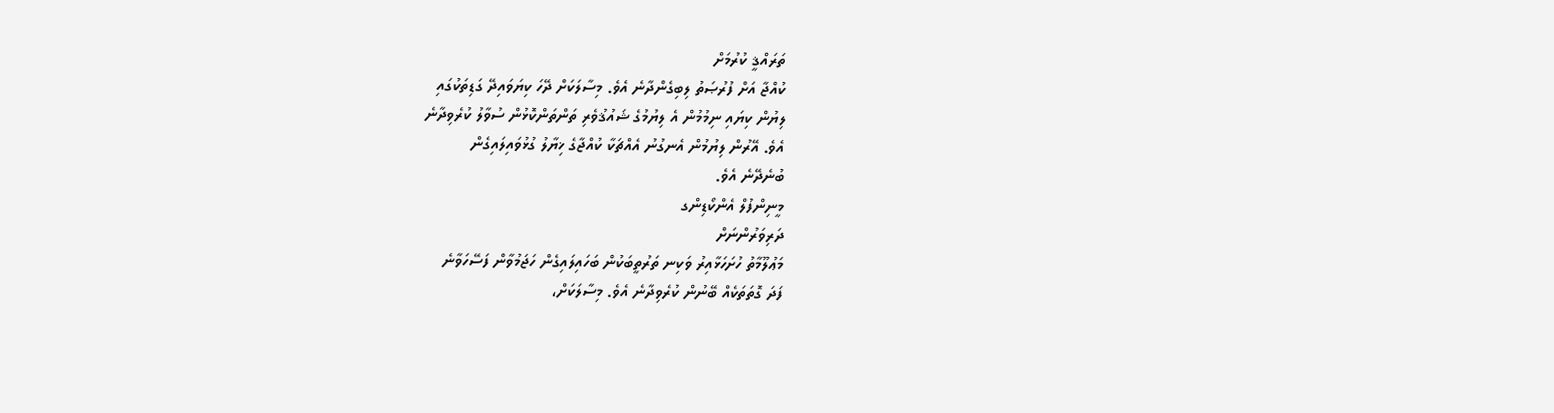ތަރައްޤީ ކުރުމަށް
ކުއްޖާ އަށް ފުރުޞަތު ލިބިގެންދާނެ އެވެ. މިސާލަކަށް ދޭހަ ކިޔަވައިދޭ ގަޑިތަކުގައި
ލިޔުން ކިޔައި ނިމުމުން އެ ލިޔުމުގެ ޝައުޤުވެރި ތަންތަންކޮޅުން ސުވާލު ކުރެވިދާނެ
އެވެ. އޭރުން ލިޔުމުން އެނގުނު އެއްޗަކާ ކުއްޖާގެ ޚިޔާލު ގުޅުވައިލައިގެން
ބުނެދޭނެ އެވެ.
މީނިންފުލް އެންކޯޑިންގ
ދަރިވަރުންނަށް
މަޢުލޫމާތު ހުށަހަޅާއިރު ވަކިނ ތަރުތީބަކުން ބަހައިލައިގެން ހަޖަމުވާން ފަސޭހަވާނެ
ފަދަ ގޮތަތަކެއް ބޭނުން ކުރެވިދާނެ އެވެ. މިސާލަކަށް،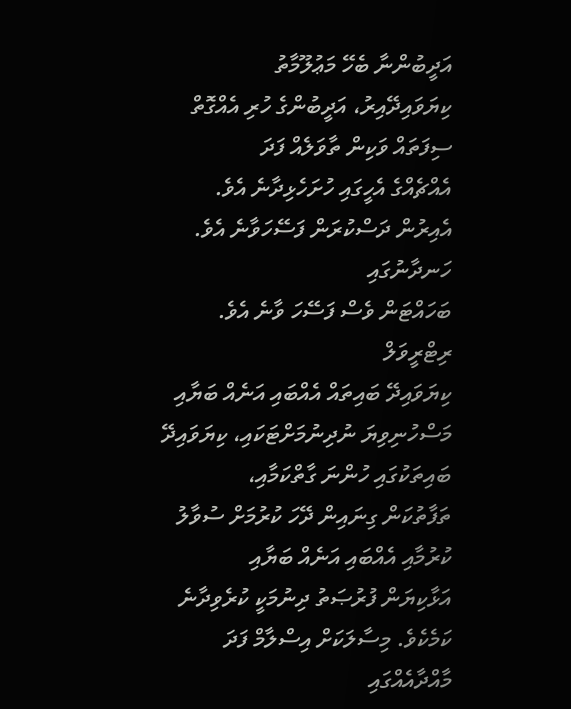އަދީބުންނާ ބެހޭ މަޢުލޫމާތު
ކިޔަވައިދޭއިރު، އަދީބުންގެ ހުރި އެއްގޮތް ސިފަތައް ވަކިން ތާވަލެއް ފަދަ
އެއްޗެއްގެ އެހީގައި ހުށަހެޅިދާނެ އެވެ. އެއިރުން ދަސްކުރަން ފަސޭހަވާނެ އެވެ. ހަނދާނުގައި
ބަހައްޓަން ވެސް ފަސޭހަ ވާނެ އެވެ.
ރިޓްރީވަލް
ކިޔަވައިދޭ ބައިތައް އެއްބައި އަނެއް ބަޔާއި
މަސްހުނިވިޔަ ނުދިނުމަށްޓަކައި، ކިޔަވައިދޭ ބައިތަކުގައި ހުންނަ ގާތްކަމާއި،
ތަފާތުކަން ގިނައިން ދޭހަ ކުރުމަށް ސުވާލު ކުރުމާއި އެއްބައި އަނެއް ބަޔާއި
އަޅާކިޔަން ފުރުޞަތު ދިނުމަކީ ކުރެވިދާނެ ކަމެކެވެ. މިސާލަކަށް އިސްލާމް ފަދަ
މާއްދާއެއްގައި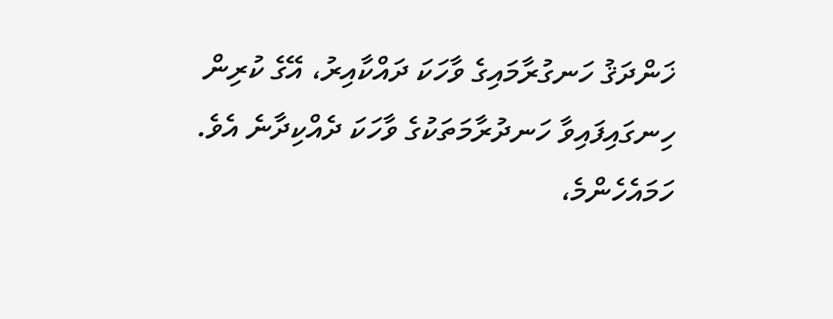ޚަންދަޤު ހަނގުރާމައިގެ ވާހަކަ ދައްކާއިރު، އޭގެ ކުރިން
ހިނގައިފައިވާ ހަނދުރާމަތަކުގެ ވާހަކަ ދެއްކިދާނެ އެވެ. ހަމައެހެންމެ،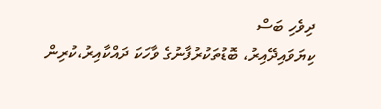ދިވެހި ބަސް
ކިޔަވައިދޭއިރު، ބޮޑުތަކުރުފާނުގެ ވާހަކަ ދައްކާއިރު،ކުރިން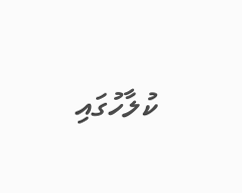ކުލާހުގައި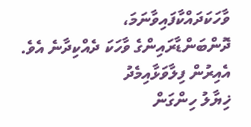ވާހަކަދައްކާފައިވާނަމަ،
ދޮންބަންޑާރައިންގެ ވާހަކަ ދެއްކިދާނެ އެވެ. އެއިރުން ފިލާވަޅާއިމެދު
ޚިޔާލު ހިންގަން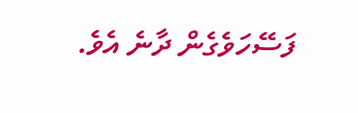ފަސޭހަވެގެން ދާނެ އެވެ.